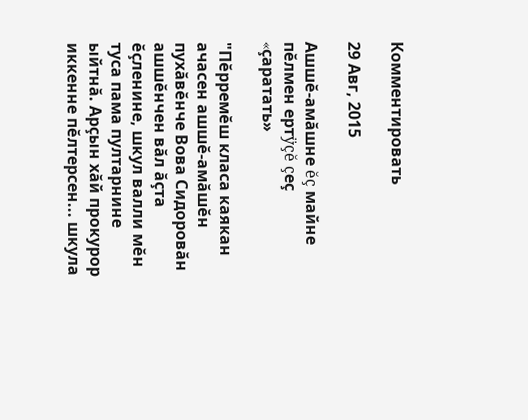Комментировать

29 Авг, 2015

Ашшĕ-амăшне ĕç майне пĕлмен ертÿçĕ çеç «çаратать»

"Пĕрремĕш класа каякан ачасен ашшĕ-амăшĕн пухăвĕнче Вова Сидоровăн ашшĕнчен вăл ăçта ĕçленине, шкул валли мĕн туса пама пултарнине ыйтнă. Арçын хăй прокурор иккенне пĕлтерсен... шкула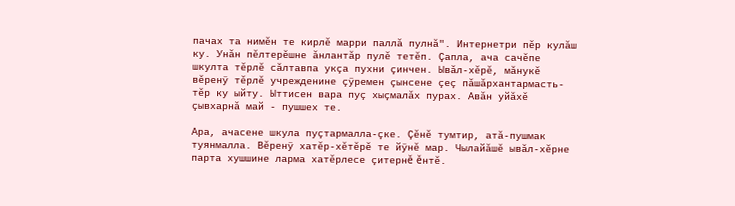пачах та нимĕн те кирлĕ марри паллă пулнă". Интернетри пĕр кулăш ку. Унăн пĕлтерĕшне ăнлантăр пулĕ тетĕп. Çапла, ача сачĕпе шкулта тĕрлĕ сăлтавпа укçа пухни çинчен. Ывăл-хĕрĕ, мăнукĕ вĕренÿ тĕрлĕ учрежденине çÿремен çынсене çеç пăшăрхантармасть-тĕр ку ыйту. Ыттисен вара пуç хыçмалăх пурах. Авăн уйăхĕ çывхарнă май - пушшех те.

Ара, ачасене шкула пуçтармалла-çке. Çĕнĕ тумтир, атă-пушмак туянмалла. Вĕренÿ хатĕр-хĕтĕрĕ те йÿнĕ мар. Чылайăшĕ ывăл-хĕрне парта хушшине ларма хатĕрлесе çитернĕ ĕнтĕ.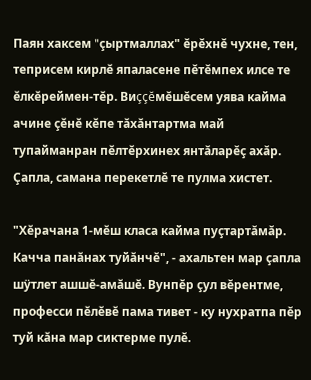Паян хаксем "çыртмаллах" ĕрĕхнĕ чухне, тен, теприсем кирлĕ япаласене пĕтĕмпех илсе те ĕлкĕреймен-тĕр. Виççĕмĕшĕсем уява кайма ачине çĕнĕ кĕпе тăхăнтартма май тупайманран пĕлтĕрхинех янтăларĕç ахăр. Çапла, самана перекетлĕ те пулма хистет.

"Хĕрачана 1-мĕш класа кайма пуçтартăмăр. Качча панăнах туйăнчĕ", - ахальтен мар çапла шÿтлет ашшĕ-амăшĕ. Вунпĕр çул вĕрентме, професси пĕлĕвĕ пама тивет - ку нухратпа пĕр туй кăна мар сиктерме пулĕ.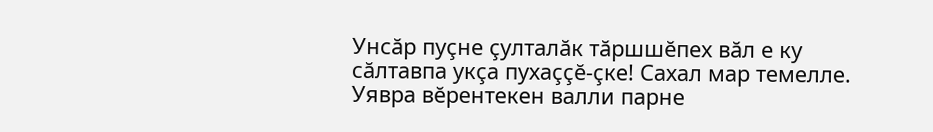Унсăр пуçне çулталăк тăршшĕпех вăл е ку сăлтавпа укçа пухаççĕ-çке! Сахал мар темелле. Уявра вĕрентекен валли парне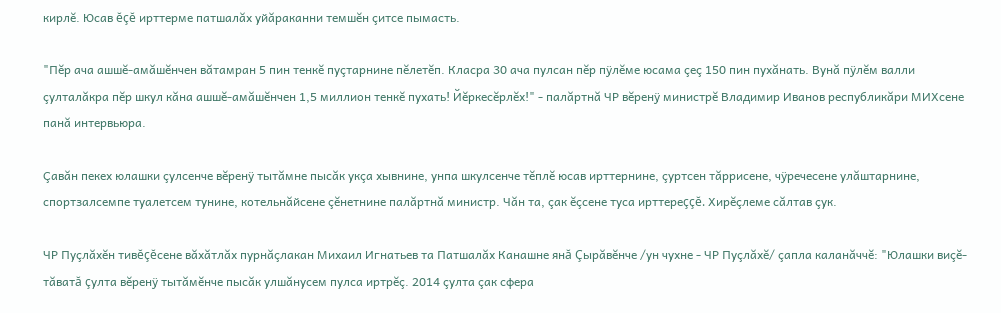кирлĕ. Юсав ĕçĕ ирттерме патшалăх уйăраканни темшĕн çитсе пымасть.

"Пĕр ача ашшĕ-амăшĕнчен вăтамран 5 пин тенкĕ пуçтарнине пĕлетĕп. Класра 30 ача пулсан пĕр пÿлĕме юсама çеç 150 пин пухăнать. Вунă пÿлĕм валли çулталăкра пĕр шкул кăна ашшĕ-амăшĕнчен 1,5 миллион тенкĕ пухать! Йĕркесĕрлĕх!" - палăртнă ЧР вĕренÿ министрĕ Владимир Иванов республикăри МИХсене панă интервьюра.

Çавăн пекех юлашки çулсенче вĕренÿ тытăмне пысăк укçа хывнине, унпа шкулсенче тĕплĕ юсав ирттернине, çуртсен тăррисене, чÿречесене улăштарнине, спортзалсемпе туалетсем тунине, котельнăйсене çĕнетнине палăртнă министр. Чăн та, çак ĕçсене туса ирттереççĕ. Хирĕçлеме сăлтав çук.

ЧР Пуçлăхĕн тивĕçĕсене вăхăтлăх пурнăçлакан Михаил Игнатьев та Патшалăх Канашне янă Çырăвĕнче /ун чухне - ЧР Пуçлăхĕ/ çапла каланăччĕ: "Юлашки виçĕ-тăватă çулта вĕренÿ тытăмĕнче пысăк улшăнусем пулса иртрĕç. 2014 çулта çак сфера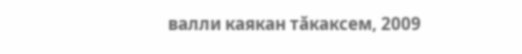валли каякан тăкаксем, 2009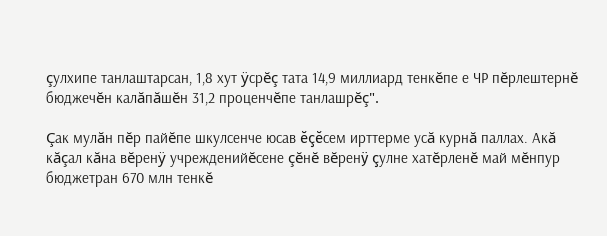çулхипе танлаштарсан, 1,8 хут ÿсрĕç тата 14,9 миллиард тенкĕпе е ЧР пĕрлештернĕ бюджечĕн калăпăшĕн 31,2 проценчĕпе танлашрĕç".

Çак мулăн пĕр пайĕпе шкулсенче юсав ĕçĕсем ирттерме усă курнă паллах. Акă кăçал кăна вĕренÿ учрежденийĕсене çĕнĕ вĕренÿ çулне хатĕрленĕ май мĕнпур бюджетран 670 млн тенкĕ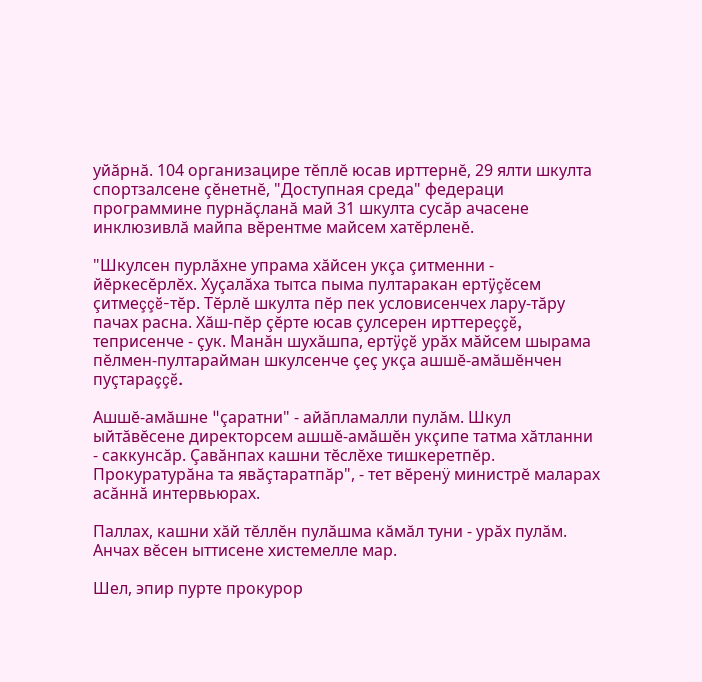уйăрнă. 104 организацире тĕплĕ юсав ирттернĕ, 29 ялти шкулта спортзалсене çĕнетнĕ, "Доступная среда" федераци программине пурнăçланă май 31 шкулта сусăр ачасене инклюзивлă майпа вĕрентме майсем хатĕрленĕ.

"Шкулсен пурлăхне упрама хăйсен укçа çитменни - йĕркесĕрлĕх. Хуçалăха тытса пыма пултаракан ертÿçĕсем çитмеççĕ-тĕр. Тĕрлĕ шкулта пĕр пек условисенчех лару-тăру пачах расна. Хăш-пĕр çĕрте юсав çулсерен ирттереççĕ, теприсенче - çук. Манăн шухăшпа, ертÿçĕ урăх мăйсем шырама пĕлмен-пултарайман шкулсенче çеç укçа ашшĕ-амăшĕнчен пуçтараççĕ.

Ашшĕ-амăшне "çаратни" - айăпламалли пулăм. Шкул ыйтăвĕсене директорсем ашшĕ-амăшĕн укçипе татма хăтланни - саккунсăр. Çавăнпах кашни тĕслĕхе тишкеретпĕр. Прокуратурăна та явăçтаратпăр", - тет вĕренÿ министрĕ маларах асăннă интервьюрах.

Паллах, кашни хăй тĕллĕн пулăшма кăмăл туни - урăх пулăм. Анчах вĕсен ыттисене хистемелле мар.

Шел, эпир пурте прокурор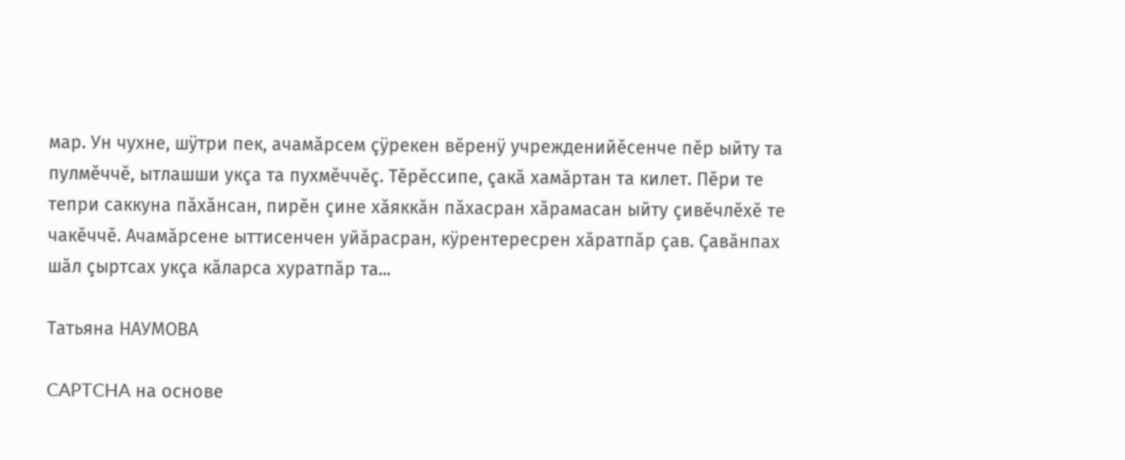мар. Ун чухне, шÿтри пек, ачамăрсем çÿрекен вĕренÿ учрежденийĕсенче пĕр ыйту та пулмĕччĕ, ытлашши укçа та пухмĕччĕç. Тĕрĕссипе, çакă хамăртан та килет. Пĕри те тепри саккуна пăхăнсан, пирĕн çине хăяккăн пăхасран хăрамасан ыйту çивĕчлĕхĕ те чакĕччĕ. Ачамăрсене ыттисенчен уйăрасран, кÿрентересрен хăратпăр çав. Çавăнпах шăл çыртсах укçа кăларса хуратпăр та...

Татьяна НАУМОВА

CAPTCHA на основе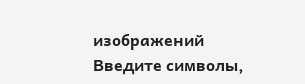изображений
Введите символы,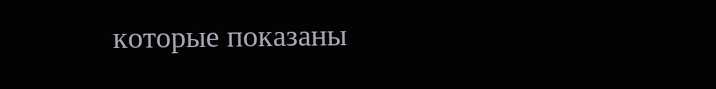которые показаны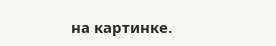на картинке.